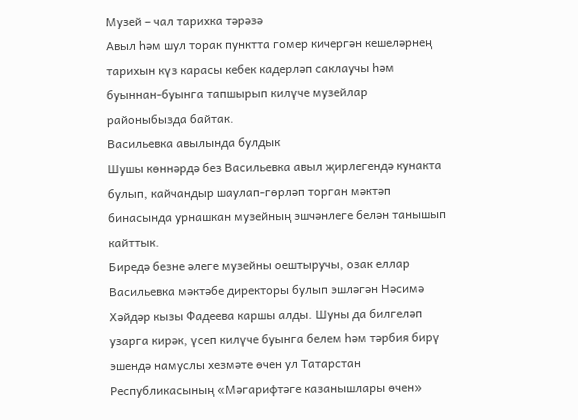Музей – чал тарихка тәрәзә
Авыл һәм шул торак пунктта гомер кичергән кешеләрнең тарихын күз карасы кебек кадерләп саклаучы һәм буыннан-буынга тапшырып килүче музейлар районыбызда байтак.
Васильевка авылында булдык
Шушы көннәрдә без Васильевка авыл җирлегендә кунакта булып, кайчандыр шаулап-гөрләп торган мәктәп бинасында урнашкан музейның эшчәнлеге белән танышып кайттык.
Биредә безне әлеге музейны оештыручы, озак еллар Васильевка мәктәбе директоры булып эшләгән Нәсимә Хәйдәр кызы Фадеева каршы алды. Шуны да билгеләп узарга кирәк, үсеп килүче буынга белем һәм тәрбия бирү эшендә намуслы хезмәте өчен ул Татарстан Республикасының «Мәгарифтәге казанышлары өчен»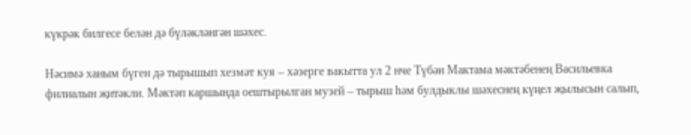күкрәк билгесе белән дә бүләкләнгән шәхес.

Нәсимә ханым бүген дә тырышып хезмәт куя – хәзерге вакытта ул 2 нче Түбән Мактама мәктәбенең Васильевка филиалын җитәкли. Мәктәп каршында оештырылган музей – тырыш һәм булдыклы шәхеснең күңел җылысын салып,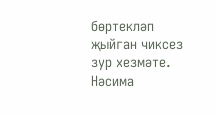бөртекләп җыйган чиксез зур хезмәте.
Нәсима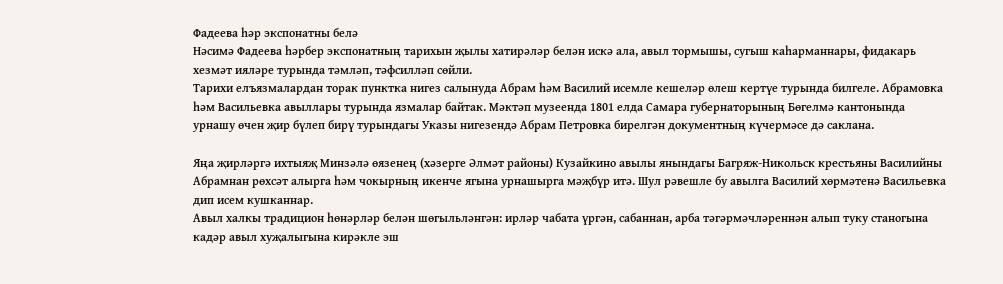Фадеева һәр экспонатны белә
Нәсимә Фадеева һәрбер экспонатның тарихын җылы хатирәләр белән искә ала, авыл тормышы, сугыш каһарманнары, фидакарь хезмәт ияләре турында тәмләп, тәфсилләп сөйли.
Тарихи елъязмалардан торак пунктка нигез салынуда Абрам һәм Василий исемле кешеләр өлеш кертүе турында билгеле. Абрамовка һәм Васильевка авыллары турында язмалар байтак. Мәктәп музеенда 1801 елда Самара губернаторының Бөгелмә кантонында урнашу өчен җир бүлеп бирү турындагы Указы нигезендә Абрам Петровка бирелгән документның күчермәсе дә саклана.

Яңа җирләргә ихтыяҗ Минзәлә өязенең (хәзерге Әлмәт районы) Кузайкино авылы янындагы Багряж-Никольск крестьяны Василийны Абрамнан рөхсәт алырга һәм чокырның икенче ягына урнашырга мәҗбүр итә. Шул рәвешле бу авылга Василий хөрмәтенә Васильевка дип исем кушканнар.
Авыл халкы традицион һөнәрләр белән шөгыльләнгән: ирләр чабата үргән, сабаннан, арба тәгәрмәчләреннән алып туку станогына кадәр авыл хуҗалыгына кирәкле эш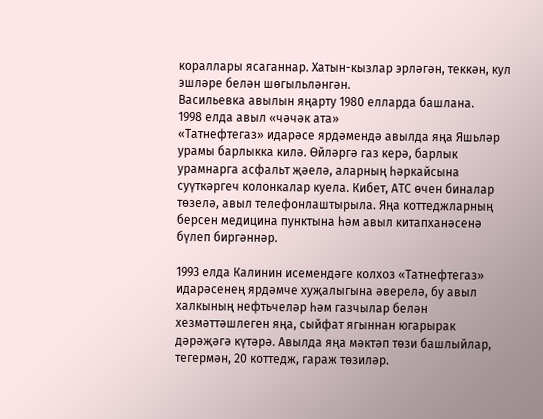кораллары ясаганнар. Хатын-кызлар эрләгән, теккән, кул эшләре белән шөгыльләнгән.
Васильевка авылын яңарту 1980 елларда башлана.
1998 елда авыл «чәчәк ата»
«Татнефтегаз» идарәсе ярдәмендә авылда яңа Яшьләр урамы барлыкка килә. Өйләргә газ керә, барлык урамнарга асфальт җәелә, аларның һәркайсына суүткәргеч колонкалар куела. Кибет, АТС өчен биналар төзелә, авыл телефонлаштырыла. Яңа коттеджларның берсен медицина пунктына һәм авыл китапханәсенә бүлеп биргәннәр.

1993 елда Калинин исемендәге колхоз «Татнефтегаз» идарәсенең ярдәмче хуҗалыгына әверелә, бу авыл халкының нефтьчеләр һәм газчылар белән хезмәттәшлеген яңа, сыйфат ягыннан югарырак дәрәҗәгә күтәрә. Авылда яңа мәктәп төзи башлыйлар, тегермән, 20 коттедж, гараж төзиләр.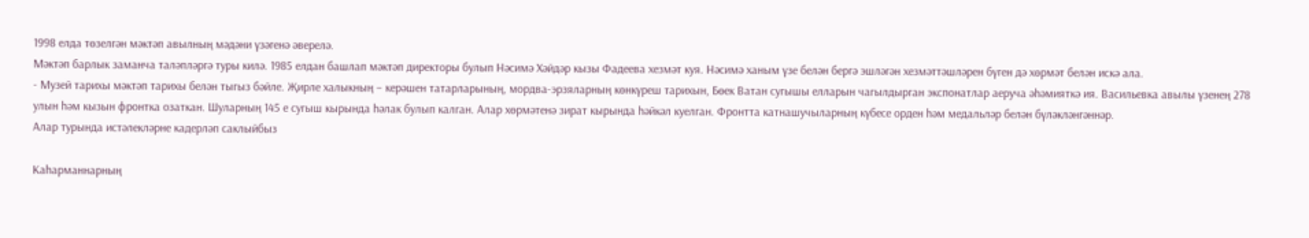1998 елда төзелгән мәктәп авылның мәдәни үзәгенә әверелә.
Мәктәп барлык заманча таләпләргә туры килә. 1985 елдан башлап мәктәп директоры булып Нәсимә Хәйдәр кызы Фадеева хезмәт куя. Нәсимә ханым үзе белән бергә эшләгән хезмәттәшләрен бүген дә хөрмәт белән искә ала.
- Музей тарихы мәктәп тарихы белән тыгыз бәйле. Җирле халыкның – керәшен татарларының, мордва-эрзяларның көнкүреш тарихын, Бөек Ватан сугышы елларын чагылдырган экспонатлар аеруча әһәмияткә ия. Васильевка авылы үзенең 278 улын һәм кызын фронтка озаткан. Шуларның 145 е сугыш кырында һәлак булып калган. Алар хөрмәтенә зират кырында һәйкәл куелган. Фронтта катнашучыларның күбесе орден һәм медальләр белән бүләкләнгәннәр.
Алар турында истәлекләрне кадерләп саклыйбыз

Каһарманнарның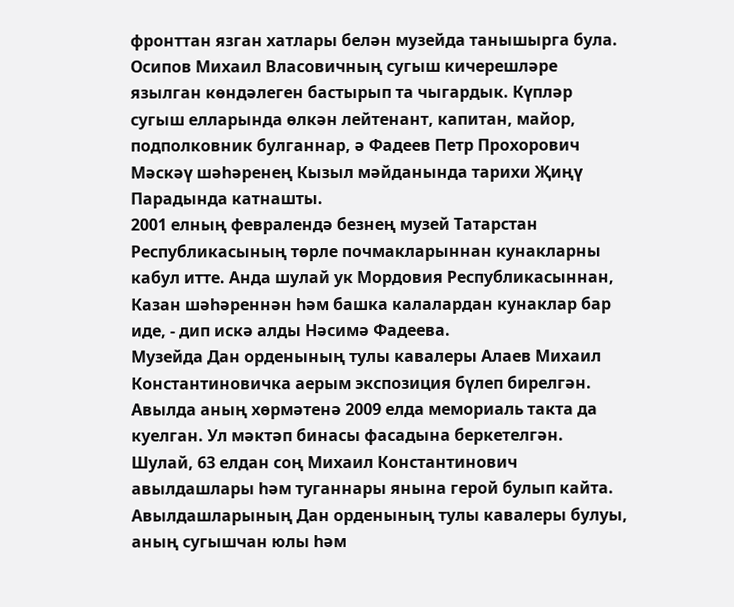фронттан язган хатлары белән музейда танышырга була. Осипов Михаил Власовичның сугыш кичерешләре язылган көндәлеген бастырып та чыгардык. Күпләр сугыш елларында өлкән лейтенант, капитан, майор, подполковник булганнар, ә Фадеев Петр Прохорович Мәскәү шәһәренең Кызыл мәйданында тарихи Җиңү Парадында катнашты.
2001 елның февралендә безнең музей Татарстан Республикасының төрле почмакларыннан кунакларны кабул итте. Анда шулай ук Мордовия Республикасыннан, Казан шәһәреннән һәм башка калалардан кунаклар бар иде, - дип искә алды Нәсимә Фадеева.
Музейда Дан орденының тулы кавалеры Алаев Михаил Константиновичка аерым экспозиция бүлеп бирелгән. Авылда аның хөрмәтенә 2009 елда мемориаль такта да куелган. Ул мәктәп бинасы фасадына беркетелгән. Шулай, 63 елдан соң Михаил Константинович авылдашлары һәм туганнары янына герой булып кайта.
Авылдашларының Дан орденының тулы кавалеры булуы, аның сугышчан юлы һәм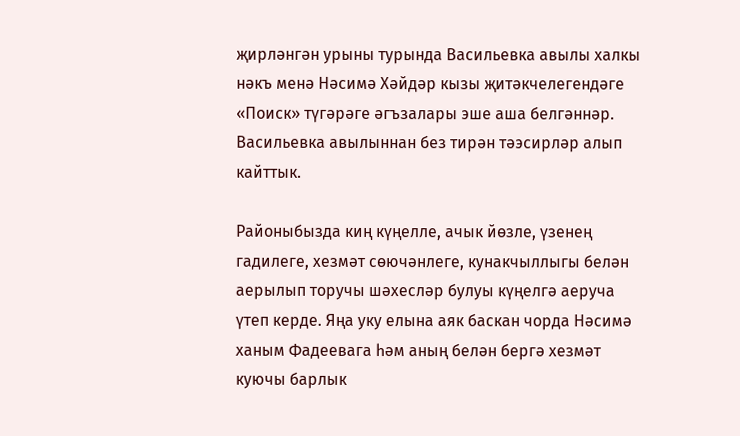җирләнгән урыны турында Васильевка авылы халкы нәкъ менә Нәсимә Хәйдәр кызы җитәкчелегендәге «Поиск» түгәрәге әгъзалары эше аша белгәннәр.
Васильевка авылыннан без тирән тәэсирләр алып кайттык.

Районыбызда киң күңелле, ачык йөзле, үзенең гадилеге, хезмәт сөючәнлеге, кунакчыллыгы белән аерылып торучы шәхесләр булуы күңелгә аеруча үтеп керде. Яңа уку елына аяк баскан чорда Нәсимә ханым Фадеевага һәм аның белән бергә хезмәт куючы барлык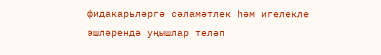фидакарьләргә сәламәтлек һәм игелекле эшләрендә уңышлар теләп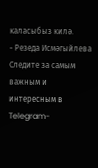каласыбыз килә.
- Резеда Исмәгыйлева
Следите за самым важным и интересным в Telegram-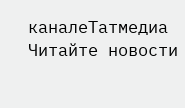каналеТатмедиа
Читайте новости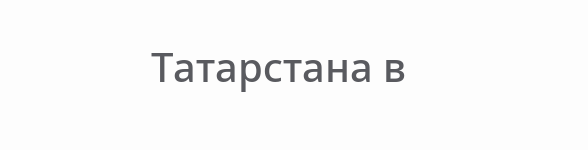Татарстана в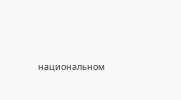национальном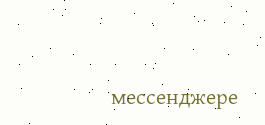мессенджере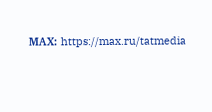MАХ: https://max.ru/tatmedia